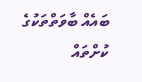ބައެއް ބާވަތްތަކުގެ ކުށްތައް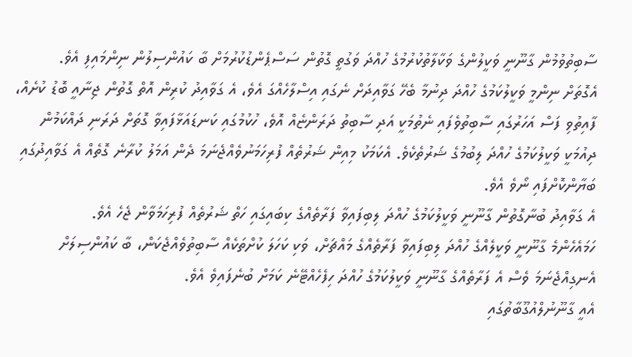ސާބިތުވުމުން ގާނޫނީ ވަކީލުންގެ ވަކާލާތުކުރުމުގެ ހުއްދަ ވަގުތީ ގޮތުން ސަސްޕެންޑުކުރުމަށް ބާ ކައުންސިލުން ނިންމައިފި އެވެ.
އެގޮތަށް ނިންމީ ވަކީލުކަމުގެ ހުއްދަ ދިނުމާ ބެހޭ ގަވާއިދަށް ނެގައި އިސްލާހެއްގަ އެވެ، އެ ގަވާއިދު ކުރިން އޮތް ގޮތުން ޖިނާއީ ބޮޑު ކުށެއް، ފާއިތުވި ފަސް އަހަރުގައި ސާބިތުވެފައި ނެތުމަކީ އަދި ސާބިތު ދަރަންޏެއް އޮވެ، ހުކުމުގައި ކަނޑައަޅާފައިވާ ގޮތަށް ދަރަނި ދައްކަމުން ދިއުމަކީ ވަކީލުކަމުގެ ހުއްދަ ލިބުމުގެ ޝަރުތެކެވެ. އެކަމަކު މިއިން ޝަރުތެއް ފުރިހަމަނުވެއްޖެނަމަ ދެން އަމަލު ކުރާނެ ގޮތެއް އެ ގަވާއިދުގައި ބަޔާންކޮށްފައި ނޯވެ އެވެ.
އެ ގަވާއިދު ބުނާގޮތުން ގާނޫނީ ވަކީލުކަމުގެ ހުއްދަ ލިބިފައިވާ ފަރާތެއްގެ ކިބައިގައި ހަތް ޝަރުތެއް ފުރިހަމަވާން ޖެހެ އެވެ.
ހަމައެހެންމެ ގާނޫނީ ވަކީލެއްގެ ހުއްދަ ލިބިފައިވާ ފަރާތެއްގެ މައްޗަށް، ވަކި ކަހަލަ ކުށްތަކެއް ސާބިތުވެއްޖެކަން، ބާ ކައުންސިލަށް އެނގިއްޖެނަމަ ވެސް އެ ފަރާތެއްގެ ގާނޫނީ ވަކީލުކަމުގެ ހުއްދަ ހިފެހެއްޓޭނެ ކަމަށް ބުނެފައިވެ އެވެ.
އެއީ ގާނޫނުލްއުގޫބާތުގައި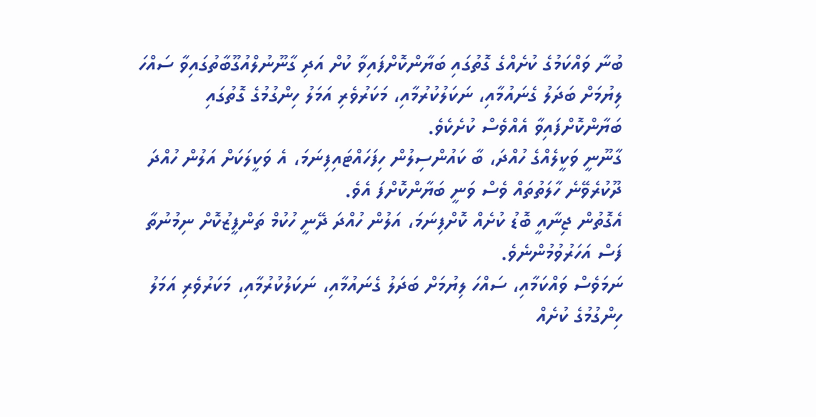ބުނާ ވައްކަމުގެ ކުށެއްގެ ގޮތުގައި ބަޔާންކޮށްފައިވާ ކުށް އަދި ގާނޫނުލްއުގޫބާތުގައިވާ ސައްހަ ލިޔުމަށް ބަދަލު ގެނައުމާއި، ނަކަލުކުރުމާއި، މަކަރުވެރި އަމަލު ހިންގުމުގެ ގޮތުގައި ބަޔާންކޮށްފައިވާ އެއްވެސް ކުށެކެވެ.
ގާނޫނީ ވަކީލެއްގެ ހުއްދަ، ބާ ކައުންސިލުން ހިފަހައްޓައިފިނަމަ، އެ ވަކީލަކަށް އަލުން ހުއްދަ ދޫކުރެވޭނެ ހާލަތުތައް ވެސް ވަނީ ބަޔާންކޮށްފަ އެވެ.
އެގޮތުން ޖިނާއީ ބޮޑު ކުށެއް ކޮށްފިނަމަ، އަލުން ހުއްދަ ދޭނީ ހުކުމް ތަންފީޒުކޮށް ނިމުނުތާ ފަސް އަހަރުވުމުންނެވެ.
ނަމަވެސް ވައްކަމާއި، ސައްހަ ލިޔުމަށް ބަދަލު ގެނައުމާއި، ނަކަލުކުރުމާއި، މަކަރުވެރި އަމަލު ހިންގުމުގެ ކުށެއް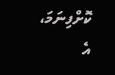ކޮށްފިނަމަ، އެ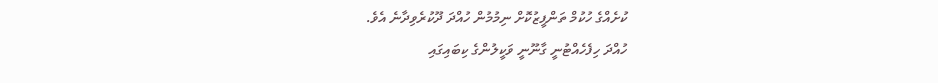ކުށެއްގެ ހުކުމް ތަންފީޒުކޮށް ނިމުމުން ހުއްދަ ދޫކުރެވިދާނެ އެވެ.
ހުއްދަ ހިފެހެއްޓުނީ ގާނޫނީ ވަކީލުންގެ ކިބައިގައި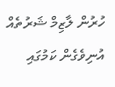ހުރުން ލާޒިމް ޝަރުތެއް އުނިވެގެން ކަމުގައި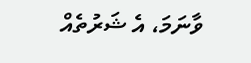ވާނަމަ، އެ ޝަރުތެއް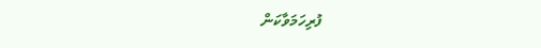ފުރިހަމަވާކަން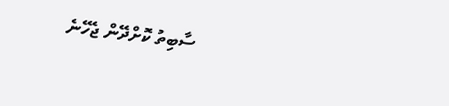ސާބިތު ކޮށްދޭން ޖެހޭނެ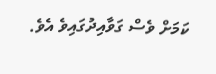ކަމަށް ވެސް ގަވާއިދުގައިވެ އެވެ.